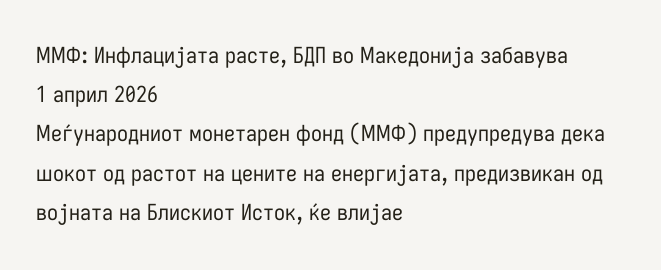ММФ: Инфлацијата расте, БДП во Македонија забавува
1 април 2026
Меѓународниот монетарен фонд (ММФ) предупредува дека шокот од растот на цените на енергијата, предизвикан од војната на Блискиот Исток, ќе влијае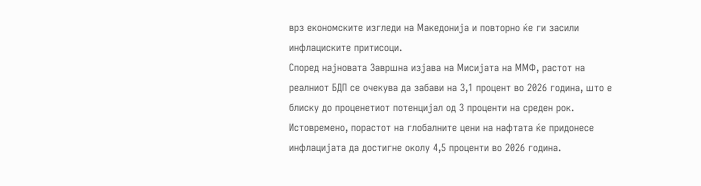врз економските изгледи на Македонија и повторно ќе ги засили инфлациските притисоци.
Според најновата Завршна изјава на Мисијата на ММФ, растот на реалниот БДП се очекува да забави на 3,1 процент во 2026 година, што е блиску до проценетиот потенцијал од 3 проценти на среден рок. Истовремено, порастот на глобалните цени на нафтата ќе придонесе инфлацијата да достигне околу 4,5 проценти во 2026 година.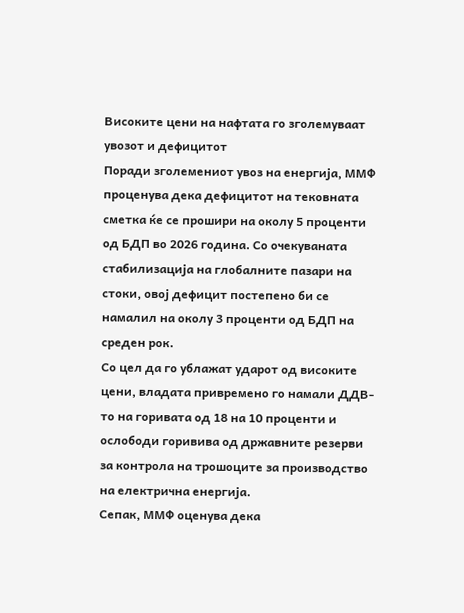Високите цени на нафтата го зголемуваат увозот и дефицитот
Поради зголемениот увоз на енергија, ММФ проценува дека дефицитот на тековната сметка ќе се прошири на околу 5 проценти од БДП во 2026 година. Со очекуваната стабилизација на глобалните пазари на стоки, овој дефицит постепено би се намалил на околу 3 проценти од БДП на среден рок.
Со цел да го ублажат ударот од високите цени, владата привремено го намали ДДВ-то на горивата од 18 на 10 проценти и ослободи горивива од државните резерви за контрола на трошоците за производство на електрична енергија.
Сепак, ММФ оценува дека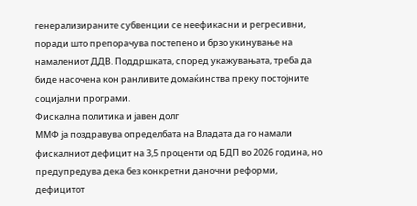генерализираните субвенции се неефикасни и регресивни, поради што препорачува постепено и брзо укинување на намалениот ДДВ. Поддршката, според укажувањата, треба да биде насочена кон ранливите домаќинства преку постојните социјални програми.
Фискална политика и јавен долг
ММФ ја поздравува определбата на Владата да го намали фискалниот дефицит на 3,5 проценти од БДП во 2026 година, но предупредува дека без конкретни даночни реформи, дефицитот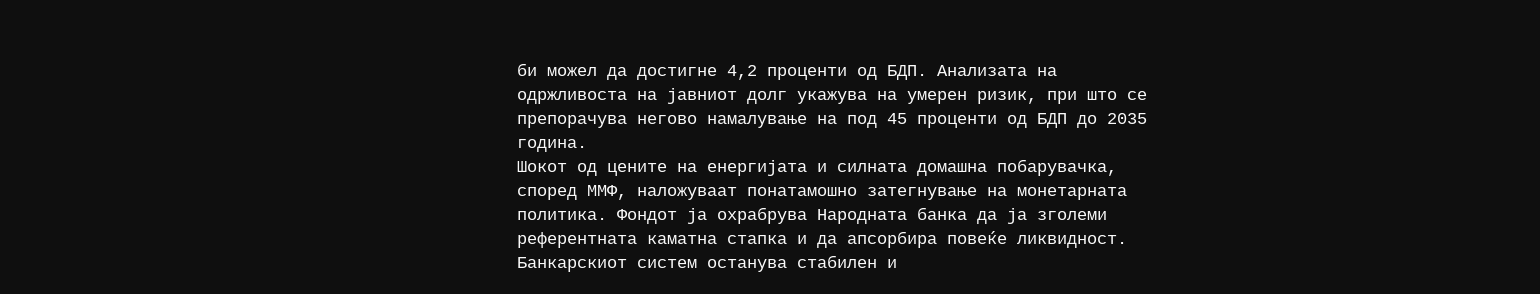би можел да достигне 4,2 проценти од БДП. Анализата на одржливоста на јавниот долг укажува на умерен ризик, при што се препорачува негово намалување на под 45 проценти од БДП до 2035 година.
Шокот од цените на енергијата и силната домашна побарувачка, според ММФ, наложуваат понатамошно затегнување на монетарната политика. Фондот ја охрабрува Народната банка да ја зголеми референтната каматна стапка и да апсорбира повеќе ликвидност. Банкарскиот систем останува стабилен и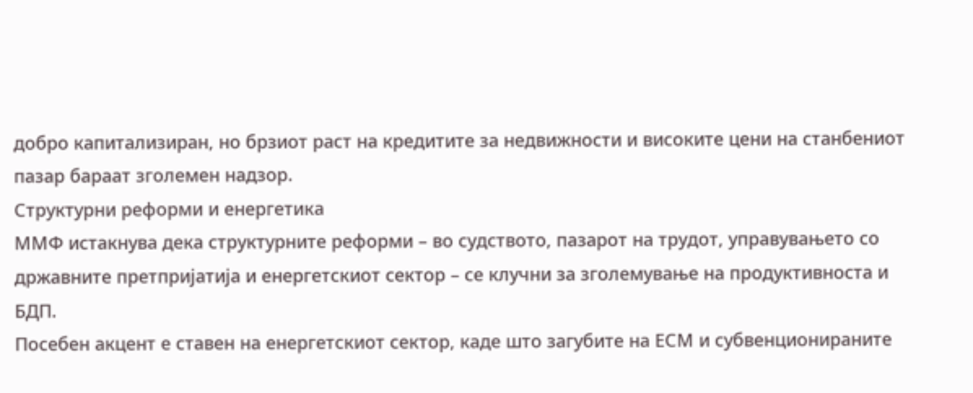добро капитализиран, но брзиот раст на кредитите за недвижности и високите цени на станбениот пазар бараат зголемен надзор.
Структурни реформи и енергетика
ММФ истакнува дека структурните реформи – во судството, пазарот на трудот, управувањето со државните претпријатија и енергетскиот сектор – се клучни за зголемување на продуктивноста и БДП.
Посебен акцент е ставен на енергетскиот сектор, каде што загубите на ЕСМ и субвенционираните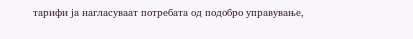тарифи ја нагласуваат потребата од подобро управување,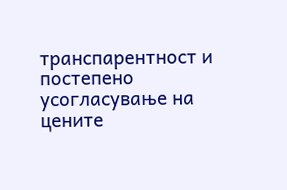транспарентност и постепено усогласување на цените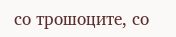со трошоците, со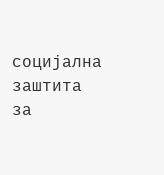социјална заштита за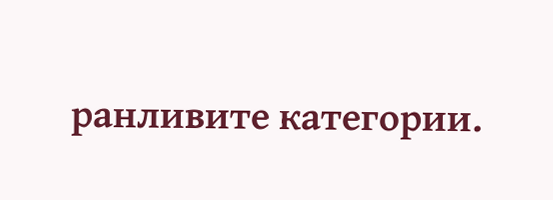ранливите категории.